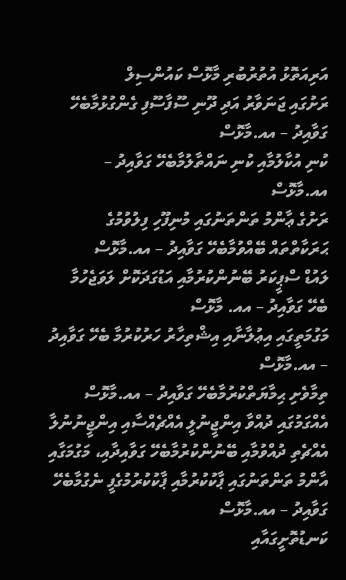އަރިއަތޮޅު އުތުރުބުރި މާޅޮސް ކައުންސިލް
ރަށުގައި ޖަނަވާރު އަދި ދޫނި ސޫފާސޫފި ގެންގުޅުމާބެހޭ ގަވާއިދު – އއ.މާޅޮސް
ކުނި އުކާލުމާއި ކުނި ނައްތާލުމާބެހޭ ގަވާއިދު – އއ.މާޅޮސް
ރަށުގެ ޢާންމު ތަންތަނުގައި މުނިފޫހި ފިލުވުމުގެ ޙަރަކާތްތައް ބޭއްވުމާބެހޭ ގަވާއިދު – އއ.މާޅޮސް
ލައުޑް ސްޕީކަރު ބޭނުންކުރުމާއި އަޑުގަދަކޮށް ލަވަޖެހުމާ ބެހޭ ގަވާއިދު – އއ. މާޅޮސް
މަގުމަތީގައި އިޢުލާނާއި އިޝްތިހާރު ހަރުކުރުމާ ބެހޭ ގަވާއިދު – އއ.މާޅޮސް
ތިމާވެށި ޙިމާޔަތްކުރުމާބެހޭ ގަވާއިދު – އއ.މާޅޮސް
އެއްގަމުގައި ދުއްވާ އިންޖީނުލީ އެއްޗެއްސާއި އިންޖީނުނުލާ އެއްޗެތި ދުއްވުމާއި ބޭނުންކުރުމާބެހޭ ގަވާއިދާއި، މަގުމަގާއި އާންމު ތަންތަނުގައި ޕާކުކުރުމާއި ޕާކުކުރުމުގެފީ ނެގުމާބެހޭ ގަވާއިދު – އއ.މާޅޮސް
ކަނޑުތޮށީގައާއި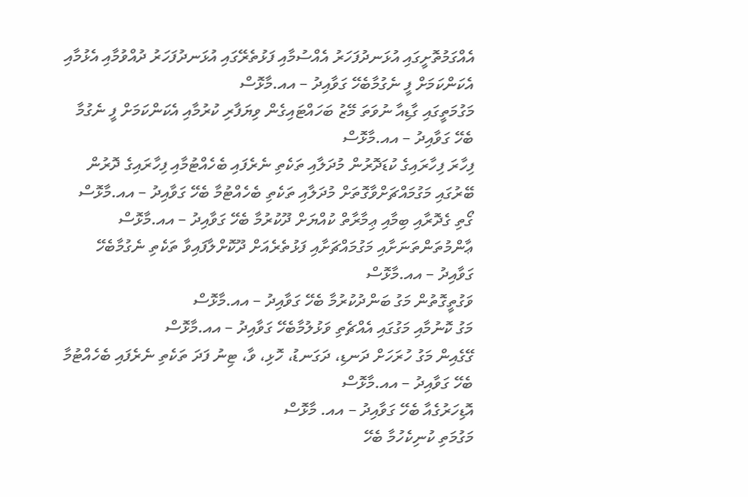އެއްގަމުތޮށީގައި އުޅަނދުފަހަރު އެއްސުމާއި ފަޅުތެރޭގައި އުޅަނދުފަހަރު ދުއްވުމާއި އެޅުމާއި އެކަންކަމަށް ފީ ނެގުމާބެހޭ ގަވާއިދު – އއ.މާޅޮސް
މަގުމަތީގައި ގާޑިއާ ނުވަތަ މޭޒު ބަހައްޓައިގެން ވިޔަފާރި ކުރުމާއި އެކަންކަމަށް ފީ ނެގުމާ ބެހޭ ގަވާއިދު – އއ.މާޅޮސް
ފިހާރަ ފިހާރައިގެ ކުޑަދޮރުން މުދަލާއި ތަކެތި ނެރެފައި ބެހެއްޓުމާއި ފިހާރައިގެ ދޮރުން ބޭރުގައި މަގުމައްޗަށްވާގޮތަށް މުދަލާއި ތަކެތި ބެހެއްޓުމާ ބެހޭ ގަވާއިދު – އއ.މާޅޮސް
ގޯތި ގެދޮރާއި ބިމާއި ޢިމާރާތް ކުއްޔަށް ދޫކުރުމާ ބެހޭ ގަވާއިދު – އއ.މާޅޮސް
ޢާންމުތަންތަނަށާއި މަގުމައްޗަށާއި ފަޅުތެރެއަށް ދޫކޮށްލާފައިވާ ތަކެތި ނެގުމާބެހޭ ގަވާއިދު – އއ.މާޅޮސް
ވަގުތީގޮތުން މަގު ބަންދުކުރުމާ ބެހޭ ގަވާއިދު – އއ.މާޅޮސް
މަގު ކޮނުމާއި މަގުގައި އެއްޗެތި ވަޅުލުމާބެހޭ ގަވާއިދު – އއ.މާޅޮސް
ގޭގެއިން މަގު ހުރަހަށް ދަނޑި، ދަގަނޑު، ހޮޅި، ވާ، ޓިނު ފަދަ ތަކެތި ނެރެފައި ބެހެއްޓުމާ ބެހޭ ގަވާއިދު – އއ.މާޅޮސް
އޮޑިހަރުގެއާ ބެހޭ ގަވާއިދު – އއ. މާޅޮސް
މަގުމަތި ކުނިކެހުމާ ބެހޭ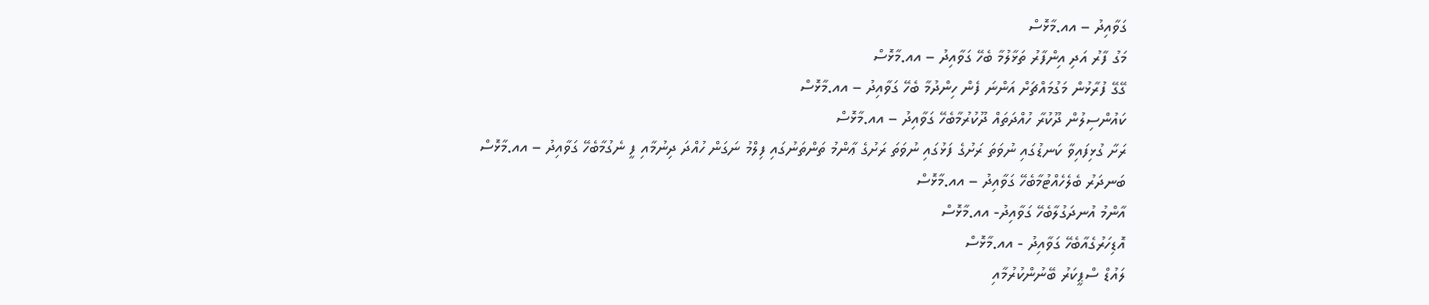ގަވާއިދު – އއ.މާޅޮސް
މަގު ފާރު އަދި އިންފާރު ތަޅާލުމާ ބެހޭ ގަވާއިދު – އއ.މާޅޮސް
ގޭގޭ ފުރާޅުން މަގުމައްޗަށް އަންނަ ފެން ހިންދުމާ ބެހޭ ގަވާއިދު – އއ.މާޅޮސް
ކައުންސިލުން ދޫކުރާ ހުއްދަތައް ދޫކުރުމާބެހޭ ގަވާއިދު – އއ.މާޅޮސް
ރަށާ ގުޅިފައިވާ ކަނޑުގައި ނުވަތަ ރަށުގެ ފަޅުގައި ނުވަތަ ރަށުގެ ޢާންމު ތަންތަނުގައި ފިލްމު ނަގަން ހުއްދަ ދިނުމާއި ފީ ނެގުމާބެހޭ ގަވާއިދު – އއ.މާޅޮސް
ބަނދަރު ބެލެހެއްޓުމާބެހޭ ގަވާއިދު – އއ.މާޅޮސް
އާންމު އުނދަގުލާބެހޭ ގަވާއިދު- އއ.މާޅޮސް
އޮޑިހަރުގެއާބެހޭ ގަވާއިދު - އއ.މާޅޮސް
ލައުޑް ސްޕީކަރު ބޭނުންކުރުމާއި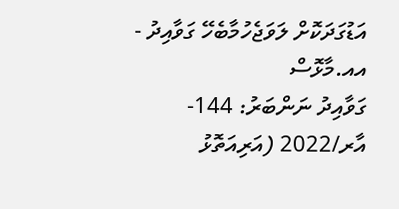އަޑުގަދަކޮށް ލަވަޖެހުމާބެހޭ ގަވާއިދު - އއ.މާޅޮސް
ގަވާއިދު ނަންބަރު: 144-އާރ/2022 (އަރިއަތޮޅު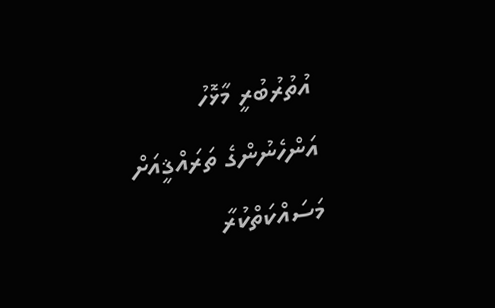އުތުރުބުރީ މާޅޮހު އަންހެނުންގެ ތަރައްޤީއަށް މަސައްކަތްކުރާ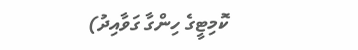ކޮމިޓީގެ ހިންގާ ގަވާއިދު)